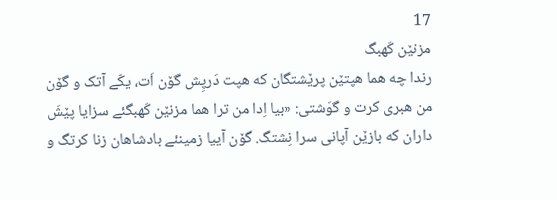17
مزنێن کَهبگ
رندا چه هما هپتێن پرێشتگان که هپت دَرپِش گۆن اَت، یکّے آتک و گۆن من هبری کرت و گوَشتی: «بیا اِدا من ترا هما مزنێن کَهبگئے سزایا پێشَ داران که بازێن آپانی سرا نِشتگ. گۆن آییا زمینئے بادشاهان زنا کرتگ و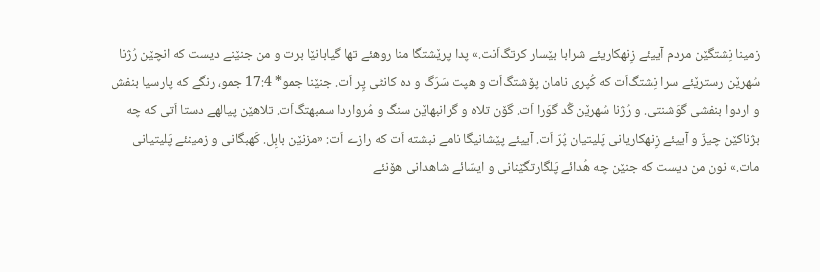زمینا نِشتگێن مردم آییئے زِنهکاریئے شرابا بێسار کرتگ‌اَنت.» پدا پرێشتگا منا روهئے تها گیابانێا برت و من جنێنے دیست که انچێن رُژنا سُهرێن رسترێئے سرا نِشتگ‌اَت که کُپری نامان پۆشتگ‌اَت و هپت سَرَگ و ده کانٹی پِر اَت. جنێنا جمو* 17:4 جمو، رنگے که پارسیا بنفش و اردوا بنفشی گوَشنتی. و رُژنا سُهرێن گُد گوَرا اَت. گۆن تلاه و گرانبهاێن سنگ و مُرواردا سمبهتگ‌اَت. تلاهێن پیالهے دستا اَتی که چه بژناکێن چیزّ و آییئے زِنهکاریانی پَلیتیان پُرّ اَت. آییئے پێشانیگا نامے نبشته اَت که رازے اَت: «مزنێن بابِل. کَهبگانی و زمینئے پَلیتیانی مات.» نون من دیست که جنێن چه هُدائے پَلگارتگێنانی و ایسّائے شاهدانی هۆنئے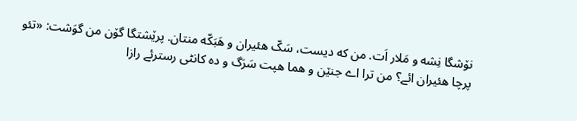نۆشگا نِشه و مَلار اَت. من که دیست، سَکّ هئیران و هَبَکّه منتان. پرێشتگا گۆن من گوَشت: «تئو پرچا هئیران ائے؟ من ترا اے جنێن و هما هپت سَرَگ و ده کانٹی رسترئے رازا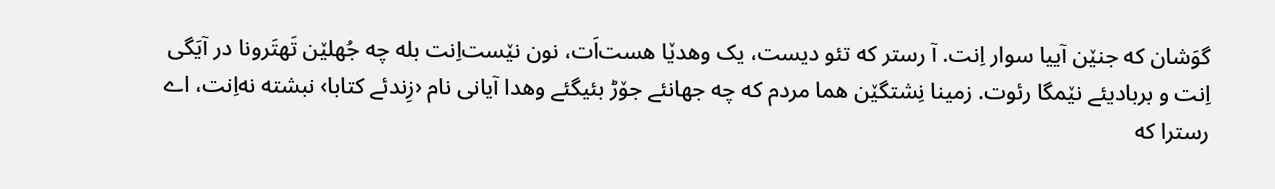گوَشان که جنێن آییا سوار اِنت. آ رستر که تئو دیست، یک وهدێا هست‌اَت، نون نێست‌اِنت بله چه جُهلێن تَهتَرونا در آیَگی اِنت و بربادیئے نێمگا رئوت. زمینا نِشتگێن هما مردم که چه جهانئے جۆڑ بئیگئے وهدا آیانی نام ‹زِندئے کتابا› نبشته نه‌اِنت، اے رسترا که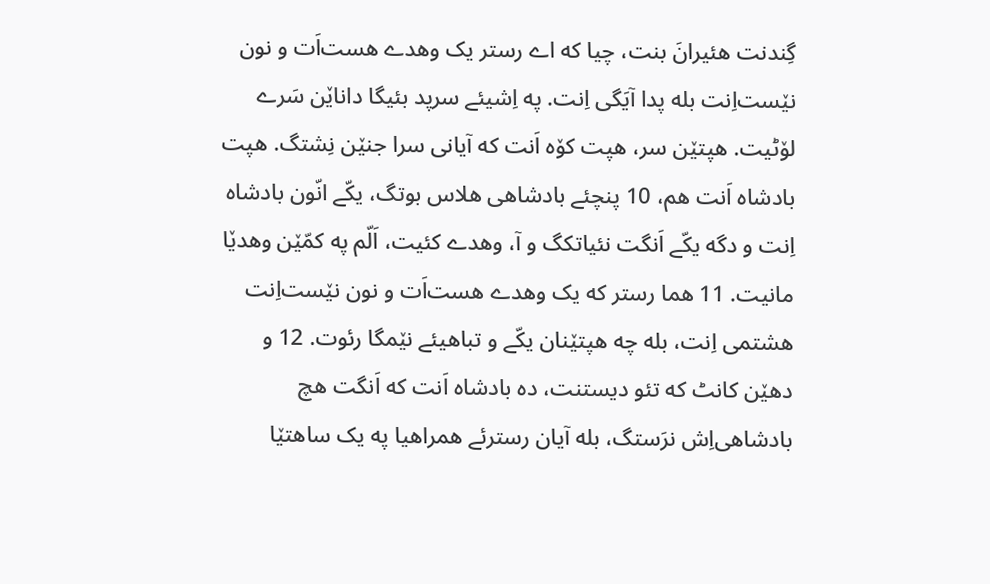گِندنت هئیرانَ بنت، چیا که اے رستر یک وهدے هست‌اَت و نون نێست‌اِنت بله پدا آیَگی اِنت. په اِشیئے سرپد بئیگا داناێن سَرے لۆٹیت. هپتێن سر، هپت کۆه اَنت که آیانی سرا جنێن نِشتگ. هپت بادشاه اَنت هم، 10 پنچئے بادشاهی هلاس بوتگ، یکّے انّون بادشاه اِنت و دگه یکّے اَنگت نئیاتکگ و آ، وهدے کئیت، اَلّم په کمّێن وهدێا مانیت. 11 هما رستر که یک وهدے هست‌اَت و نون نێست‌اِنت هشتمی اِنت، بله چه هپتێنان یکّے و تباهیئے نێمگا رئوت. 12 و دهێن کانٹ که تئو دیستنت، ده بادشاه اَنت که اَنگت هچ بادشاهی‌اِش نرَستگ، بله آیان رسترئے همراهیا په یک ساهتێا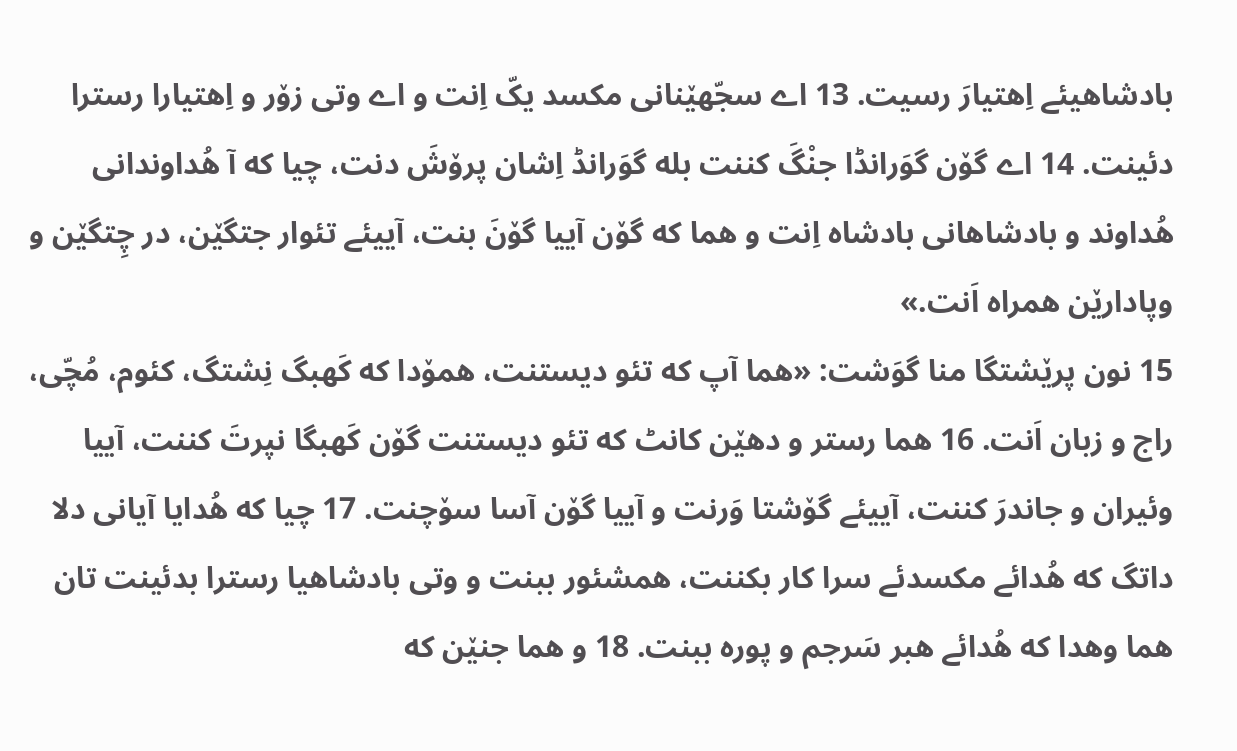بادشاهیئے اِهتیارَ رسیت. 13 اے سجّهێنانی مکسد یکّ اِنت و اے وتی زۆر و اِهتیارا رسترا دئینت. 14 اے گۆن گوَرانڈا جنْگَ کننت بله گوَرانڈ اِشان پرۆشَ دنت، چیا که آ هُداوندانی هُداوند و بادشاهانی بادشاه اِنت و هما که گۆن آییا گۆنَ بنت، آییئے تئوار جتگێن، در چِتگێن و وپادارێن همراه اَنت.»
15 نون پرێشتگا منا گوَشت: «هما آپ که تئو دیستنت، همۆدا که کَهبگ نِشتگ، کئوم، مُچّی، راج و زبان اَنت. 16 هما رستر و دهێن کانٹ که تئو دیستنت گۆن کَهبگا نپرتَ کننت، آییا وئیران و جاندرَ کننت، آییئے گۆشتا وَرنت و آییا گۆن آسا سۆچنت. 17 چیا که هُدایا آیانی دلا داتگ که هُدائے مکسدئے سرا کار بکننت، همشئور ببنت و وتی بادشاهیا رسترا بدئینت تان هما وهدا که هُدائے هبر سَرجم و پوره ببنت. 18 و هما جنێن که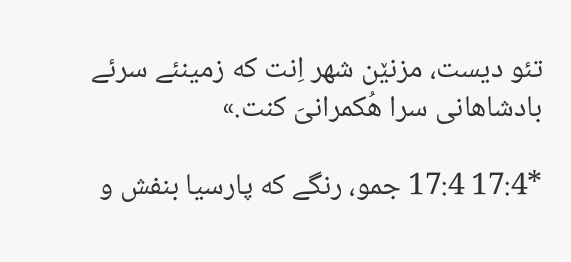تئو دیست، مزنێن شهر اِنت که زمینئے سرئے بادشاهانی سرا هُکمرانیَ کنت.»

*17:4 17:4 جمو، رنگے که پارسیا بنفش و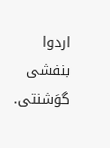اردوا بنفشی گوَشنتی.